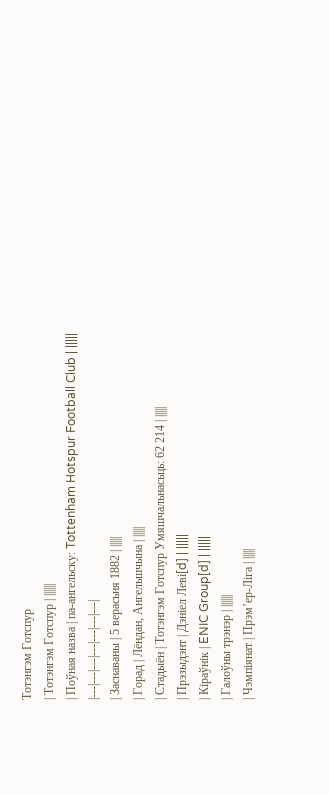Тотэнгэм Готспур
| Тотэнгэм Готспур | ||||||
| Поўная назва | па-ангельску: Tottenham Hotspur Football Club | |||||
|---|---|---|---|---|---|---|
| Заснаваны | 5 верасьня 1882 | |||||
| Горад | Лёндан, Ангельшчына | |||||
| Стадыён | Тотэнгэм Готспур Умяшчальнасьць: 62 214 | |||||
| Прэзыдэнт | Дэніел Леві[d] | |||||
| Кіраўнік | ENIC Group[d] | |||||
| Галоўны трэнэр | ||||||
| Чэмпіянат | Прэм’ер-Ліга | |||||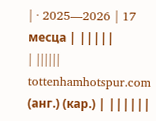| · 2025—2026 | 17 месца | |||||
| ||||||
tottenhamhotspur.com (анг.) (кар.) | ||||||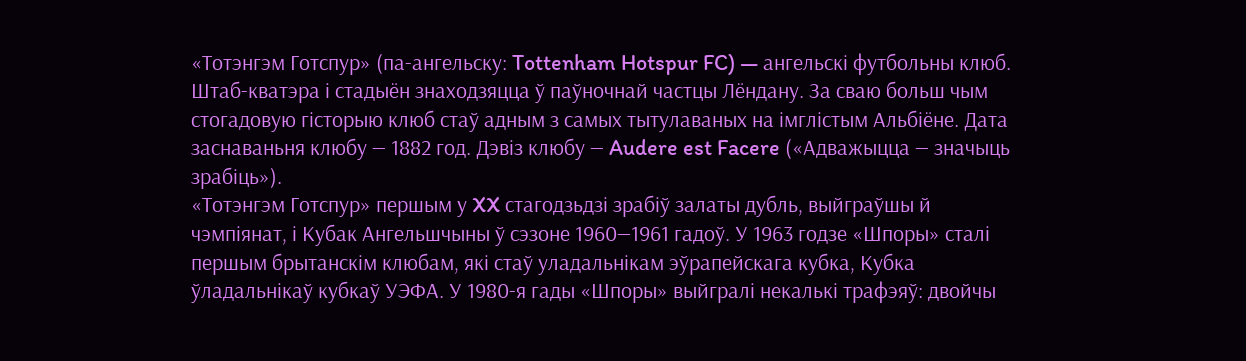«Тотэнгэм Готспур» (па-ангельску: Tottenham Hotspur FC) — ангельскі футбольны клюб. Штаб-кватэра і стадыён знаходзяцца ў паўночнай частцы Лёндану. За сваю больш чым стогадовую гісторыю клюб стаў адным з самых тытулаваных на імглістым Альбіёне. Дата заснаваньня клюбу — 1882 год. Дэвіз клюбу — Audere est Facere («Адважыцца — значыць зрабіць»).
«Тотэнгэм Готспур» першым у XX стагодзьдзі зрабіў залаты дубль, выйграўшы й чэмпіянат, і Кубак Ангельшчыны ў сэзоне 1960—1961 гадоў. У 1963 годзе «Шпоры» сталі першым брытанскім клюбам, які стаў уладальнікам эўрапейскага кубка, Кубка ўладальнікаў кубкаў УЭФА. У 1980-я гады «Шпоры» выйгралі некалькі трафэяў: двойчы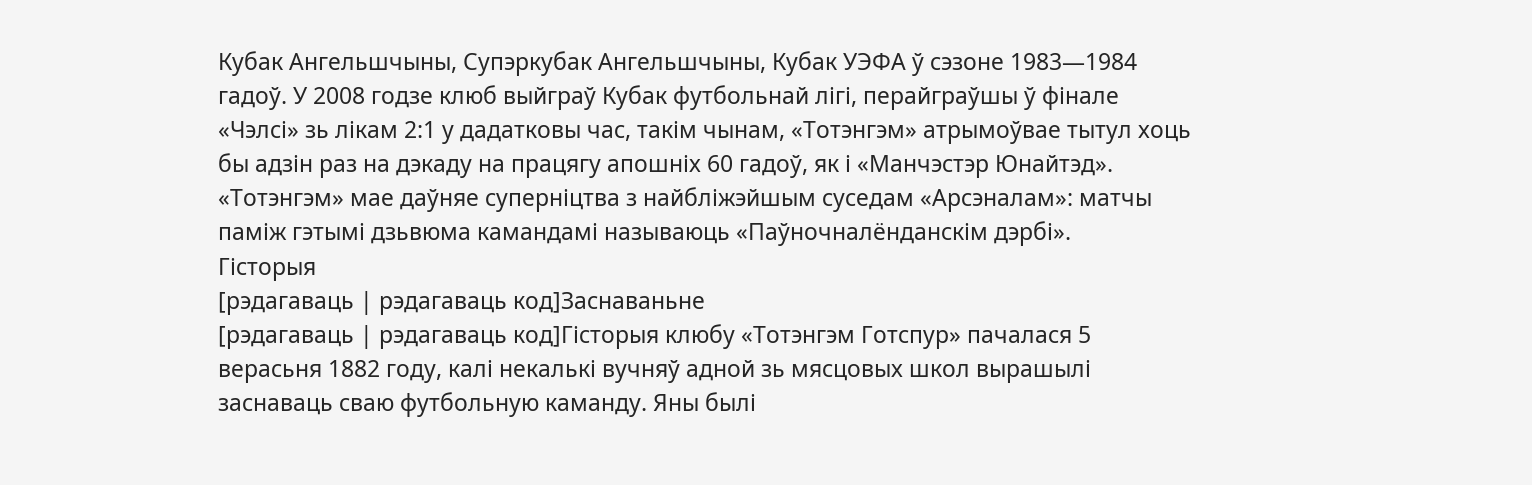Кубак Ангельшчыны, Супэркубак Ангельшчыны, Кубак УЭФА ў сэзоне 1983—1984 гадоў. У 2008 годзе клюб выйграў Кубак футбольнай лігі, перайграўшы ў фінале «Чэлсі» зь лікам 2:1 у дадатковы час, такім чынам, «Тотэнгэм» атрымоўвае тытул хоць бы адзін раз на дэкаду на працягу апошніх 60 гадоў, як і «Манчэстэр Юнайтэд».
«Тотэнгэм» мае даўняе суперніцтва з найбліжэйшым суседам «Арсэналам»: матчы паміж гэтымі дзьвюма камандамі называюць «Паўночналёнданскім дэрбі».
Гісторыя
[рэдагаваць | рэдагаваць код]Заснаваньне
[рэдагаваць | рэдагаваць код]Гісторыя клюбу «Тотэнгэм Готспур» пачалася 5 верасьня 1882 году, калі некалькі вучняў адной зь мясцовых школ вырашылі заснаваць сваю футбольную каманду. Яны былі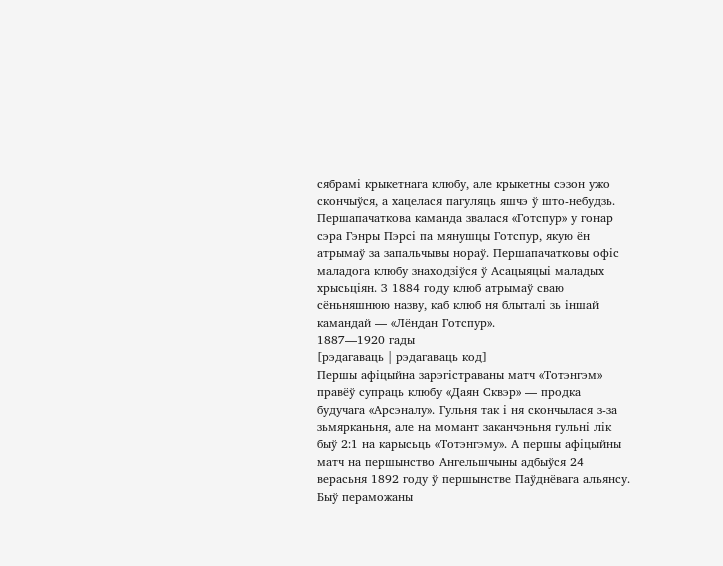сябрамі крыкетнага клюбу, але крыкетны сэзон ужо скончыўся, а хацелася пагуляць яшчэ ў што-небудзь. Першапачаткова каманда звалася «Готспур» у гонар сэра Гэнры Пэрсі па мянушцы Готспур, якую ён атрымаў за запальчывы нораў. Першапачатковы офіс маладога клюбу знаходзіўся ў Асацыяцыі маладых хрысьціян. З 1884 году клюб атрымаў сваю сёньняшнюю назву, каб клюб ня блыталі зь іншай камандай — «Лёндан Готспур».
1887—1920 гады
[рэдагаваць | рэдагаваць код]
Першы афіцыйна зарэгістраваны матч «Тотэнгэм» правёў супраць клюбу «Даян Сквэр» — продка будучага «Арсэналу». Гульня так і ня скончылася з-за зьмярканьня, але на момант заканчэньня гульні лік быў 2:1 на карысьць «Тотэнгэму». А першы афіцыйны матч на першынство Ангельшчыны адбыўся 24 верасьня 1892 году ў першынстве Паўднёвага альянсу. Быў пераможаны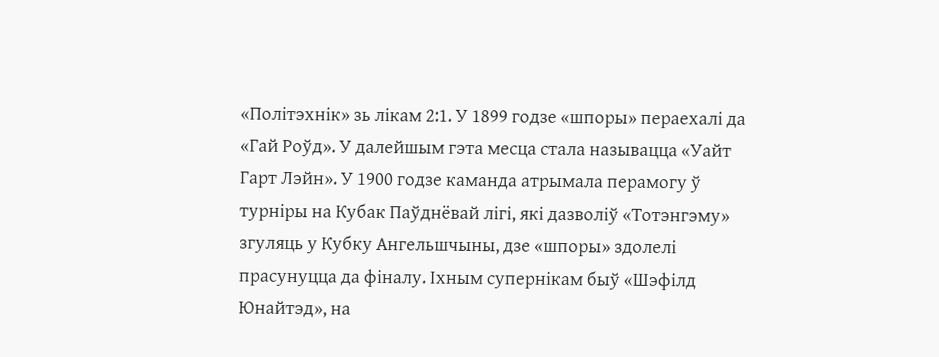«Політэхнік» зь лікам 2:1. У 1899 годзе «шпоры» пераехалі да «Гай Роўд». У далейшым гэта месца стала называцца «Уайт Гарт Лэйн». У 1900 годзе каманда атрымала перамогу ў турніры на Кубак Паўднёвай лігі, які дазволіў «Тотэнгэму» згуляць у Кубку Ангельшчыны, дзе «шпоры» здолелі прасунуцца да фіналу. Іхным супернікам быў «Шэфілд Юнайтэд», на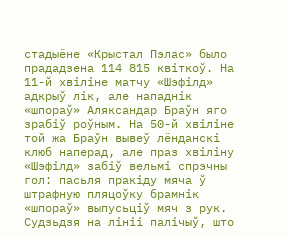стадыёне «Крыстал Пэлас» было прададзена 114 815 квіткоў. На 11-й хвіліне матчу «Шэфілд» адкрыў лік, але нападнік «шпораў» Аляксандар Браўн яго зрабіў роўным. На 50-й хвіліне той жа Браўн вывеў лёнданскі клюб наперад, але праз хвіліну «Шэфілд» забіў вельмі спрэчны гол: пасьля пракіду мяча ў штрафную пляцоўку брамнік «шпораў» выпусьціў мяч з рук. Судзьдзя на лініі палічыў, што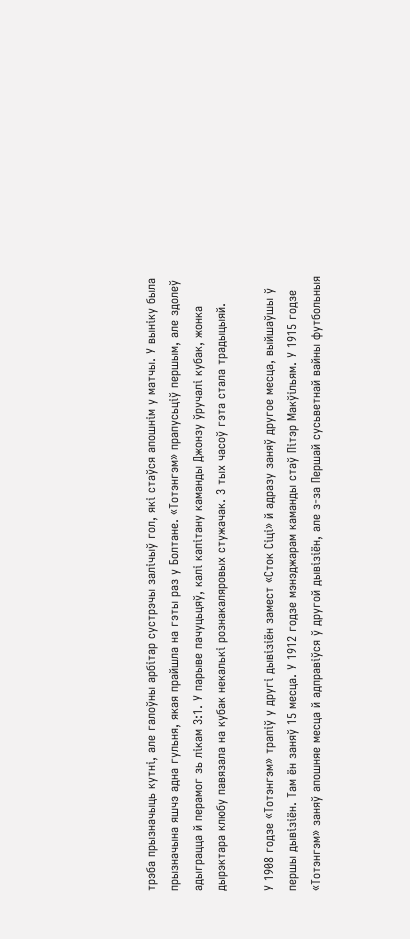трэба прызначыць кутні, але галоўны арбітар сустрэчы залічыў гол, які стаўся апошнім у матчы. У выніку была прызначына яшчэ адна гульня, якая прайшла на гэты раз у Болтане. «Тотэнгэм» прапусьціў першым, але здолеў адыграцца й перамог зь лікам 3:1. У парыве пачуцьцяў, калі капітану каманды Джонзу ўручалі кубак, жонка дырэктара клюбу павязала на кубак некалькі рознакаляровых стужачак. З тых часоў гэта стала традыцыяй.

У 1908 годзе «Тотэнгэм» трапіў у другі дывізіён замест «Сток Сіці» й адразу заняў другое месца, выйшаўшы ў першы дывізіён. Там ён заняў 15 месца. У 1912 годзе мэнэджарам каманды стаў Пітэр Макўільям. У 1915 годзе «Тотэнгэм» заняў апошняе месца й адправіўся ў другой дывізіён, але з-за Першай сусьветнай вайны футбольныя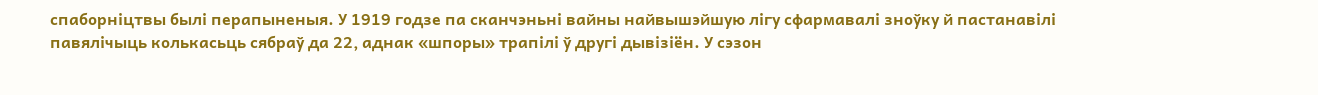спаборніцтвы былі перапыненыя. У 1919 годзе па сканчэньні вайны найвышэйшую лігу сфармавалі зноўку й пастанавілі павялічыць колькасьць сябраў да 22, аднак «шпоры» трапілі ў другі дывізіён. У сэзон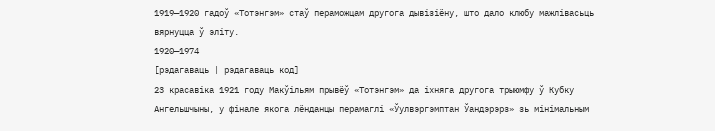1919—1920 гадоў «Тотэнгэм» стаў пераможцам другога дывізіёну, што дало клюбу мажлівасьць вярнуцца ў эліту.
1920—1974
[рэдагаваць | рэдагаваць код]
23 красавіка 1921 году Макўільям прывёў «Тотэнгэм» да іхняга другога трыюмфу ў Кубку Ангельшчыны, у фінале якога лёнданцы перамаглі «Ўулвэргэмптан Ўандэрэрз» зь мінімальным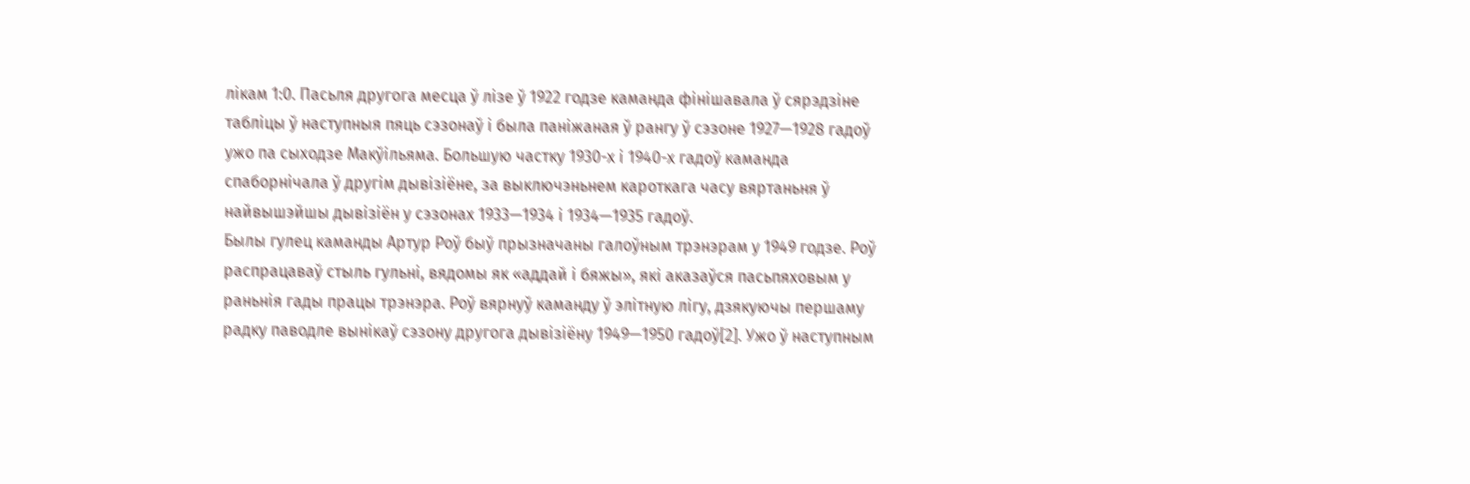лікам 1:0. Пасьля другога месца ў лізе ў 1922 годзе каманда фінішавала ў сярэдзіне табліцы ў наступныя пяць сэзонаў і была паніжаная ў рангу ў сэзоне 1927—1928 гадоў ужо па сыходзе Макўільяма. Большую частку 1930-х і 1940-х гадоў каманда спаборнічала ў другім дывізіёне, за выключэньнем кароткага часу вяртаньня ў найвышэйшы дывізіён у сэзонах 1933—1934 і 1934—1935 гадоў.
Былы гулец каманды Артур Роў быў прызначаны галоўным трэнэрам у 1949 годзе. Роў распрацаваў стыль гульні, вядомы як «аддай і бяжы», які аказаўся пасьпяховым у раньнія гады працы трэнэра. Роў вярнуў каманду ў элітную лігу, дзякуючы першаму радку паводле вынікаў сэзону другога дывізіёну 1949—1950 гадоў[2]. Ужо ў наступным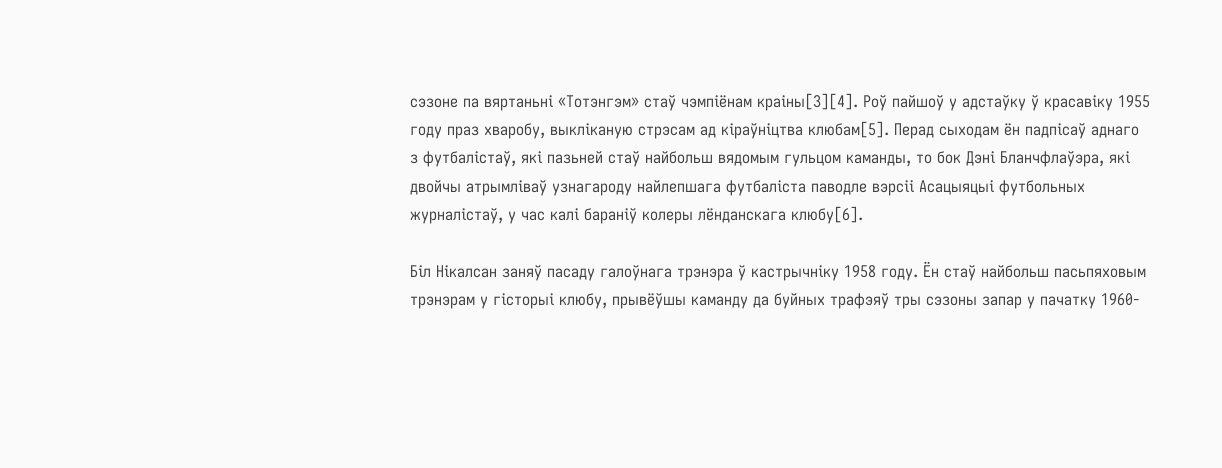сэзоне па вяртаньні «Тотэнгэм» стаў чэмпіёнам краіны[3][4]. Роў пайшоў у адстаўку ў красавіку 1955 году праз хваробу, выкліканую стрэсам ад кіраўніцтва клюбам[5]. Перад сыходам ён падпісаў аднаго з футбалістаў, які пазьней стаў найбольш вядомым гульцом каманды, то бок Дэні Бланчфлаўэра, які двойчы атрымліваў узнагароду найлепшага футбаліста паводле вэрсіі Асацыяцыі футбольных журналістаў, у час калі бараніў колеры лёнданскага клюбу[6].

Біл Нікалсан заняў пасаду галоўнага трэнэра ў кастрычніку 1958 году. Ён стаў найбольш пасьпяховым трэнэрам у гісторыі клюбу, прывёўшы каманду да буйных трафэяў тры сэзоны запар у пачатку 1960-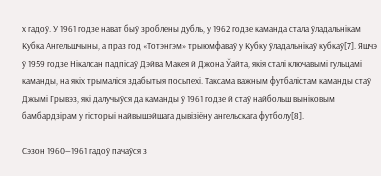х гадоў. У 1961 годзе нават быў зроблены дубль, у 1962 годзе каманда стала ўладальнікам Кубка Ангельшчыны, а праз год «Тотэнгэм» трыюмфаваў у Кубку ўладальнікаў кубкаў[7]. Яшчэ ў 1959 годзе Нікалсан падпісаў Дэйва Макея й Джона Ўайта, якія сталі ключавымі гульцамі каманды, на якіх трымаліся здабытыя посьпехі. Таксама важным футбалістам каманды стаў Джымі Грывэз, які далучыўся да каманды ў 1961 годзе й стаў найбольш выніковым бамбардзірам у гісторыі найвышэйшага дывізіёну ангельскага футболу[8].

Сэзон 1960—1961 гадоў пачаўся з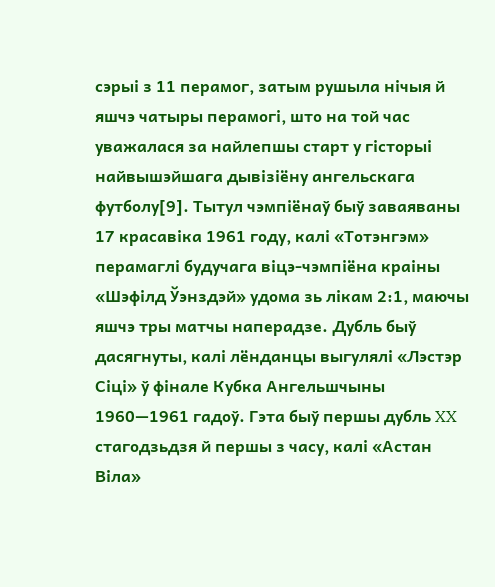сэрыі з 11 перамог, затым рушыла нічыя й яшчэ чатыры перамогі, што на той час уважалася за найлепшы старт у гісторыі найвышэйшага дывізіёну ангельскага футболу[9]. Тытул чэмпіёнаў быў заваяваны 17 красавіка 1961 году, калі «Тотэнгэм» перамаглі будучага віцэ‑чэмпіёна краіны «Шэфілд Ўэнздэй» удома зь лікам 2:1, маючы яшчэ тры матчы наперадзе. Дубль быў дасягнуты, калі лёнданцы выгулялі «Лэстэр Сіці» ў фінале Кубка Ангельшчыны 1960—1961 гадоў. Гэта быў першы дубль XX стагодзьдзя й першы з часу, калі «Астан Віла»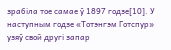зрабіла тое самае ў 1897 годзе[10]. У наступным годзе «Тотэнгэм Готспур» узяў свой другі запар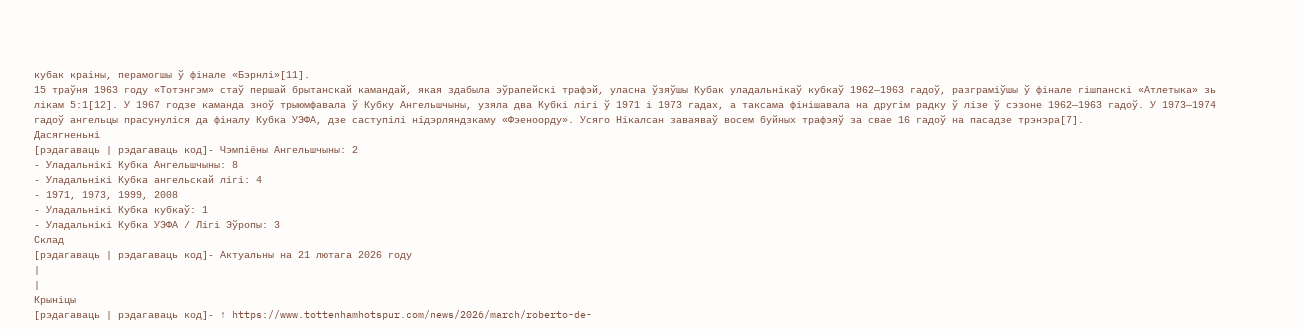кубак краіны, перамогшы ў фінале «Бэрнлі»[11].
15 траўня 1963 году «Тотэнгэм» стаў першай брытанскай камандай, якая здабыла эўрапейскі трафэй, уласна ўзяўшы Кубак уладальнікаў кубкаў 1962—1963 гадоў, разграміўшы ў фінале гішпанскі «Атлетыка» зь лікам 5:1[12]. У 1967 годзе каманда зноў трыюмфавала ў Кубку Ангельшчыны, узяла два Кубкі лігі ў 1971 і 1973 гадах, а таксама фінішавала на другім радку ў лізе ў сэзоне 1962—1963 гадоў. У 1973—1974 гадоў ангельцы прасунуліся да фіналу Кубка УЭФА, дзе саступілі нідэрляндзкаму «Фэеноорду». Усяго Нікалсан заваяваў восем буйных трафэяў за свае 16 гадоў на пасадзе трэнэра[7].
Дасягненьні
[рэдагаваць | рэдагаваць код]- Чэмпіёны Ангельшчыны: 2
- Уладальнікі Кубка Ангельшчыны: 8
- Уладальнікі Кубка ангельскай лігі: 4
- 1971, 1973, 1999, 2008
- Уладальнікі Кубка кубкаў: 1
- Уладальнікі Кубка УЭФА / Лігі Эўропы: 3
Склад
[рэдагаваць | рэдагаваць код]- Актуальны на 21 лютага 2026 году
|
|
Крыніцы
[рэдагаваць | рэдагаваць код]- ↑ https://www.tottenhamhotspur.com/news/2026/march/roberto-de-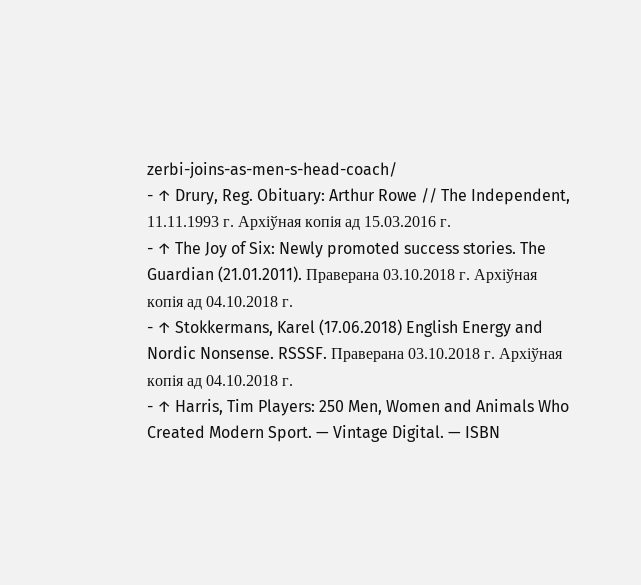zerbi-joins-as-men-s-head-coach/
- ↑ Drury, Reg. Obituary: Arthur Rowe // The Independent, 11.11.1993 г. Архіўная копія ад 15.03.2016 г.
- ↑ The Joy of Six: Newly promoted success stories. The Guardian (21.01.2011). Праверана 03.10.2018 г. Архіўная копія ад 04.10.2018 г.
- ↑ Stokkermans, Karel (17.06.2018) English Energy and Nordic Nonsense. RSSSF. Праверана 03.10.2018 г. Архіўная копія ад 04.10.2018 г.
- ↑ Harris, Tim Players: 250 Men, Women and Animals Who Created Modern Sport. — Vintage Digital. — ISBN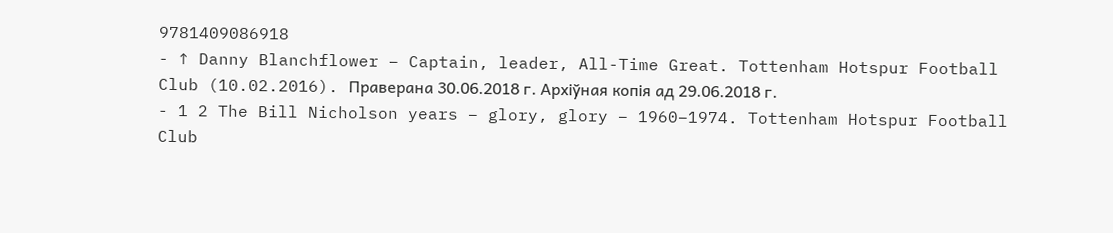9781409086918
- ↑ Danny Blanchflower – Captain, leader, All-Time Great. Tottenham Hotspur Football Club (10.02.2016). Праверана 30.06.2018 г. Архіўная копія ад 29.06.2018 г.
- 1 2 The Bill Nicholson years – glory, glory – 1960–1974. Tottenham Hotspur Football Club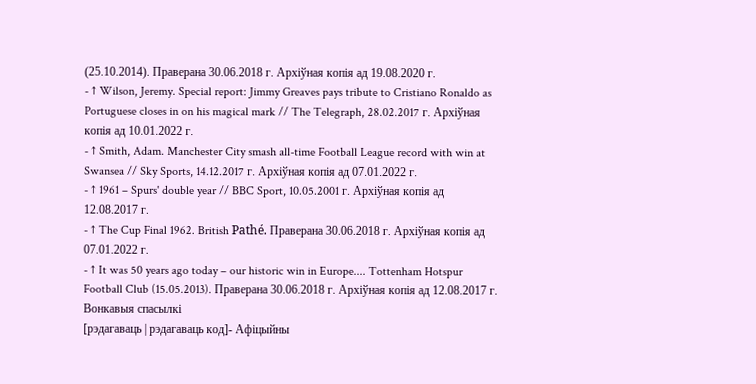(25.10.2014). Праверана 30.06.2018 г. Архіўная копія ад 19.08.2020 г.
- ↑ Wilson, Jeremy. Special report: Jimmy Greaves pays tribute to Cristiano Ronaldo as Portuguese closes in on his magical mark // The Telegraph, 28.02.2017 г. Архіўная копія ад 10.01.2022 г.
- ↑ Smith, Adam. Manchester City smash all-time Football League record with win at Swansea // Sky Sports, 14.12.2017 г. Архіўная копія ад 07.01.2022 г.
- ↑ 1961 – Spurs' double year // BBC Sport, 10.05.2001 г. Архіўная копія ад 12.08.2017 г.
- ↑ The Cup Final 1962. British Pathé. Праверана 30.06.2018 г. Архіўная копія ад 07.01.2022 г.
- ↑ It was 50 years ago today – our historic win in Europe.... Tottenham Hotspur Football Club (15.05.2013). Праверана 30.06.2018 г. Архіўная копія ад 12.08.2017 г.
Вонкавыя спасылкі
[рэдагаваць | рэдагаваць код]- Афіцыйны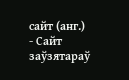сайт (анг.)
- Сайт заўзятараў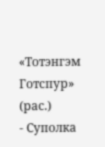«Тотэнгэм Готспур» (рас.)
- Суполка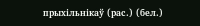прыхільнікаў (рас.) (бел.)